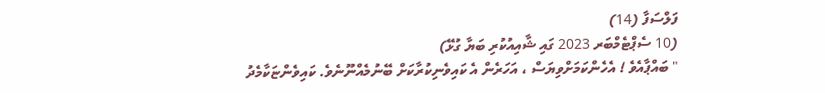ފަލްސަފާ (14)
(10 ސެޕްޓެމްބަރ 2023 ގައި ޝާއިއުކުރި ބަޔާ ގުޅޭ)
" ބައްޕާއެވެ ! އެހެންކަމަށްވިޔަސް ، އަހަރެން އެ ކައިވެނިކުރާކަށް ބޭނުމެއްނޫނެވެ. ކައިވެންޏަކާމެދު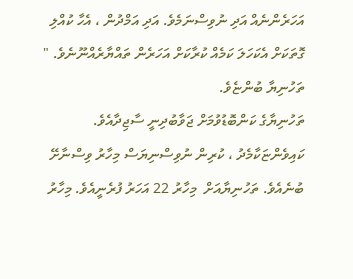އަހަރެންނެއް އަދި ނުވިސްނަމެވެ. އަދި އަމްދުން ، އެހާ ކުއްލި ގޮތަކަށް އެކަހަލަ ކަމެއް ކުރާކަށް އަހަރެން ތައްޔާރެއްނޫނެވެ. " ތަހުނިޔާ ބުންޏެވެ.
ތަހުނިޔާގެ ކަންބޮޑުވުމަށް ޖަވާބުދިނީ ސާޖިދާއެވެ. ކައިވެންޏަކާމެދު ، ކުރިން ނުވިސްނިޔަސް މިހާރު ވިސްނާށޭ ބުނެއެވެ. ތަހުނިޔާއަށް  މިހާރު 22 އަހަރު ފުރެނީއެވެ. މިހާރު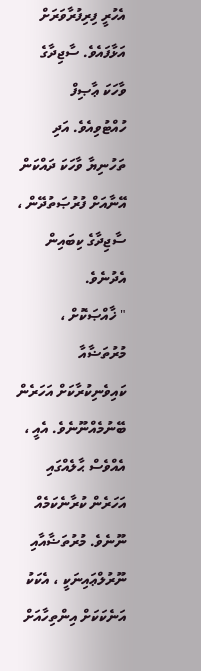އެހުރީ ފިރިފުރާވަރަށް އަޅާފައެވެ. ސާޖިދާގެ ވާހަކަ ޢާޞިފް ހުއްޓުވިއެވެ. އަދި ތަހުނިޔާ ވާހަކަ ދައްކަން އޭނާއަށް ފުރުޞަތުދޭން ، ސާޖިދާގެ ކިބައިން އެދުނެވެ.
" ޚާއްޞަކޮށް ، މުރުތަޟާއާ ކައިވެނިކުރާކަށް އަހަރެން ބޭނުމެއްނޫނެވެ. އެއީ ، އެއްވެސް ޙާލެއްގައި އަހަރެން ކުރާނެކަމެއް ނޫނެވެ. މުރުތަޟާއާއި ނޫރުލްޢައިނަކީ ، އެކަކު އަނެކަކަށް އިންތިހާއަށް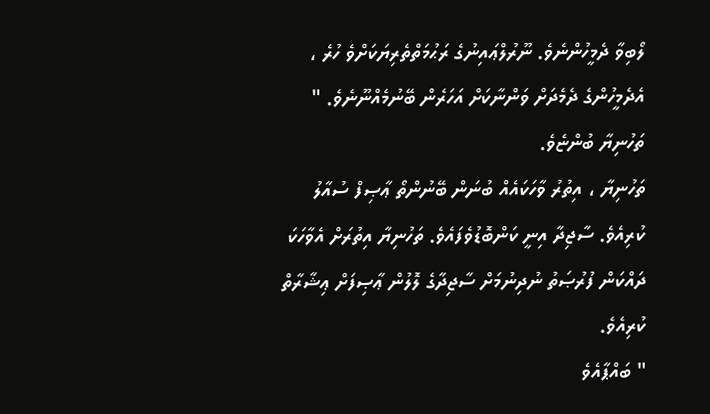ލޯބިވާ ދެމީހުންނެވެ. ނޫރުލްޢައިނުގެ ރަޙުމަތްތެރިޔަކަށްވެ ހުރެ ، އެދެމީހުންގެ ދެމެދަށް ވަންނާކަށް އަހަރެން ބޭނުމެއްނޫނެވެ. " ތަހުނިޔާ ބުންޏެވެ.
ތަހުނިޔާ ، އިތުރު ވާހަކައެއް ބުނަން ބޭނުންތޯ ޢާޞިފް ސުއާލު ކުރިއެވެ. ސާޖިދާ އިނީ ކަންބޮޑުވެފައެވެ. ތަހުނިޔާ އިތުރަށް އެވާހަކަ ދައްކަން ފުރުޞަތު ނުދިނުމަށް ސާޖިދާގެ ލޮލުން ޢާޞިފަށް ޢިޝާރާތް ކުރިއެވެ.
" ބައްޕާއެވެ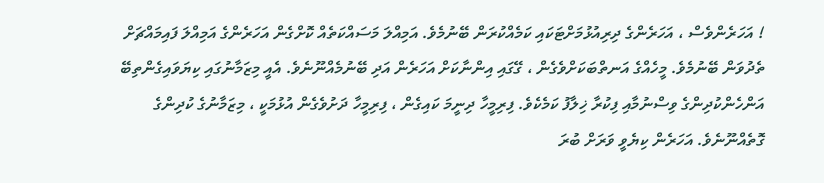! އަހަރެންވެސް ، އަހަރެންގެ ދިރިއުޅުމަށްޓަކައި ކަމެއްކުރަން ބޭނުމެވެ. އަމިއްލަ މަސައްކަތެއް ކޮށްގެން އަހަރެންގެ އަމިއްލަ ފައިމައްޗަށް ތެދުވަން ބޭނުމެވެ. މީހެއްގެ އަނތްބަކަށްވެގެން ، ގޭގައި އިންނާކަށް އަހަރެން އަދި ބޭނުމެއްނޫނެވެ. އެއީ މިޒަމާނުގައި ކިޔަވައިގެންތިބޭ އަންހެންކުދިންގެ ވިސްނުމާއި ފިކުރާ ޚިލާފު ކަމެކެވެ. ފިރިމީހާ ދިނީމަ ކައިގެން ، ފިރިމީހާ ދަށުވެގެން އުޅުމަކީ ، މިޒަމާނުގެ ކުދިންގެ ގޮތެއްނޫނެވެ. އަހަރެން ކިޔެވީ ވަރަށް ބުރަ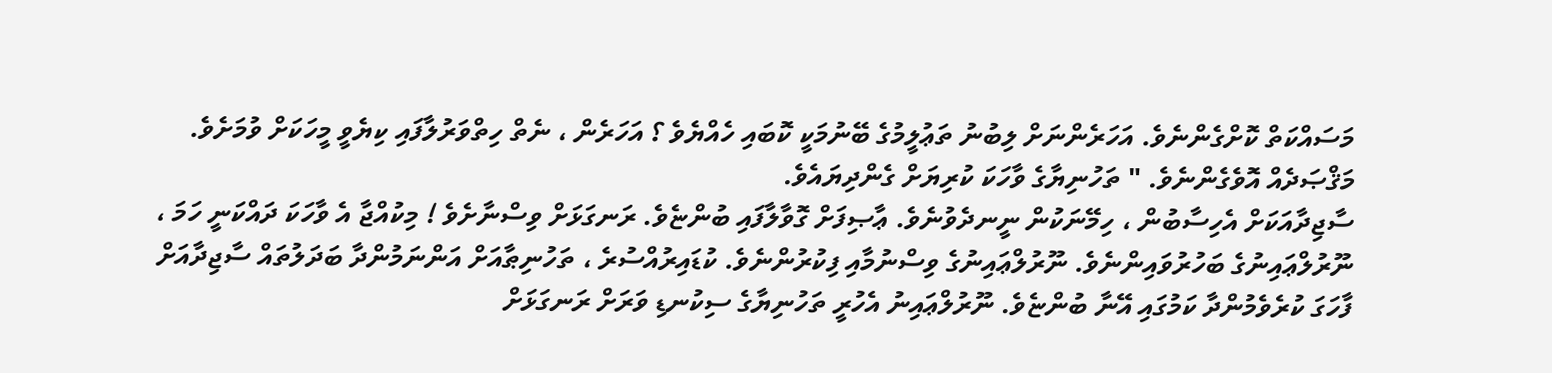މަސައްކަތް ކޮށްގެންނެވެ. އަހަރެންނަށް ލިބުނު ތަޢުލީމުގެ ބޭނުމަކީ ކޮބައި ހެއްޔެވެ ؟ އަހަރެން ، ނެތް ހިތްވަރުލާފައި ކިޔެވީ މީހަކަށް ވުމަށެވެ. މަޤްޞަދެއް އޮވެގެންނެވެ. " ތަހުނިޔާގެ ވާހަކަ ކުރިޔަށް ގެންދިޔައެވެ.
ސާޖިދާއަކަށް އެހިސާބުން ، ހިމޭނަކުން ނީނދެވުނެވެ. ޢާޞިފަށް ގޮވާލާފައި ބުންޏެވެ. ރަނގަޅަށް ވިސްނާށެވެ ! މިކުއްޖާ އެ ވާހަކަ ދައްކަނީ ހަމަ ، ނޫރުލްޢައިނުގެ ބަހުރުވައިންނެވެ. ނޫރުލްޢައިނުގެ ވިސްނުމާއި ފިކުރުންނެވެ. ކުޑައިރުއްސުރެ ، ތަހުނިޠާއަށް އަންނަމުންދާ ބަދަލުތައް ސާޖިދާއަށް ފާހަގަ ކުރެވެމުންދާ ކަމުގައި އޭނާ ބުންޏެވެ. ނޫރުލްޢައިނު އެހުރީ ތަހުނިޔާގެ ސިކުނޑި ވަރަށް ރަނގަޅަށް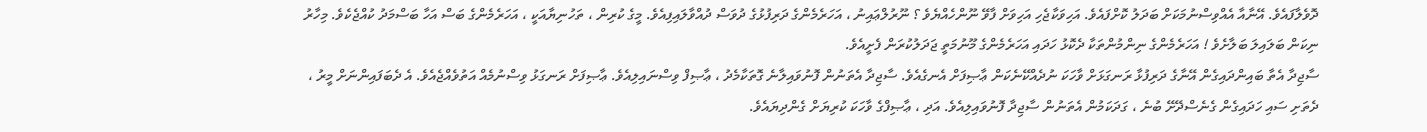ދޮވެލާފައެވެ. އޭނާއާ އެއްވިސްނުމަކަށް ބަދަލު ކޮށްފައެވެ. އަހިވަކާޖެހި އަހިވަށް ފާވޭ ނޫންހެއްޔެވެ ؟ ނޫރުލްޢައިނު ، އަހަރެމެންގެ ދަރިފުޅުގެ ދުވަސް ދުއްވާލައިފިއެވެ. މީގެ ކުރިން ، ތަހުނިޔާއަކީ ، އަހަރެމެންގެ ބަސް އަހާ ބަސްމަދު ކުއްޖެކެވެ. މިހާރު ނިކަން ބަލައިލަ ބަލާށެވެ ! އަހަރެމެންގެ ނިންމުންތަކާ ދެކޮޅު ހަދައި އަހަރެމެންގެ މޫނުމަތީ ޖަދަލުކުރަން ފެށީއެވެ.
ސާޖިދާ އެތާ ބައިންދައިގެން އޭނާގެ ދަރިފުޅާ ރަނގަޅަށް ވާހަކަ ނުދެއްކޭނެކަން ޢާޞިފަށް އެނގެއެވެ. ސާޖިދާ އެތަނުން ފޮނުވައިލާނެ ގޮތަކާމެދު ، ޢާޞިފް ވިސްނައިލިއެވެ. ޢާޞިފަށް ރަނގަޅު ވިސްނުމެއް އަތުވެއްޖެއެވެ. އެ ދެބަފައިންނަށް މީރު ، ދެތަށި ސައި ހަދައިގެން ގެނެސްދޭށޭ ބުނެ ، ގަދަކަމުން އެތަނުން ސާޖިދާ ފޮނުވައިލިއެވެ. އަދި ، ޢާޞިފްގެ ވާހަކަ ކުރިޔަށް ގެންދިޔައެވެ.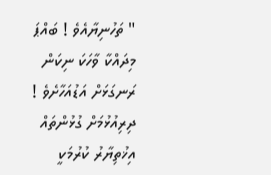" ތަހުނިޔާއެވެ ! ބައްޕަ މިދައްކާ ވާހަކަ ނިކަން ރަނގަޅަށް އަޑުއަހާށެވެ ! ދިރިއުޅުމަށް ގުޅުންތައް އިޚުތިޔާރު ކުރުމަކީ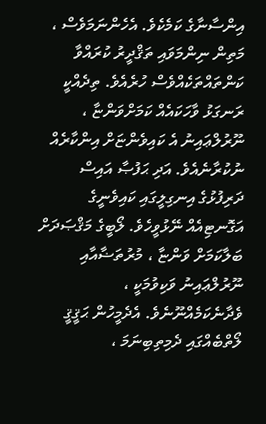އިންސާނާގެ ކަމެކެވެ. އެހެންނަމަވެސް ، މަތިން ނިންމަވައި ތަޤްދީރު ކުރައްވާ ކަންތައްތަކެއްވެސް ހުރެއެވެ. ތިދެއްކީ ރަނގަޅު ވާހަކައެއް ކަމަށްވަންޏާ ، ނޫރުލްޢައިނު އެ ކައިވެންޏަށް އިންކާރެއް ނުކުރާނެއެވެ. އަދި ޙަފުޞާ އައިސް ދަރިފުޅުގެ އިނގިލީގައި ކައިވެނީގެ އަގޮނޓިއެއް ނޭޅުވީހެވެ. ލޯބީގެ މަޤްޞަދަށް ބަލާކަމަށް ވަންޏާ ، މުރުތަޟާއާއި ނޫރުލްޢައިނު ވަކިވުމަކީ ، ވެދާނެކަމެއްނޫނެވެ. އެދެމީހުން ޙަޤީޤީ ލޯތްބެއްގައި ދެމިތިބިނަމަ ،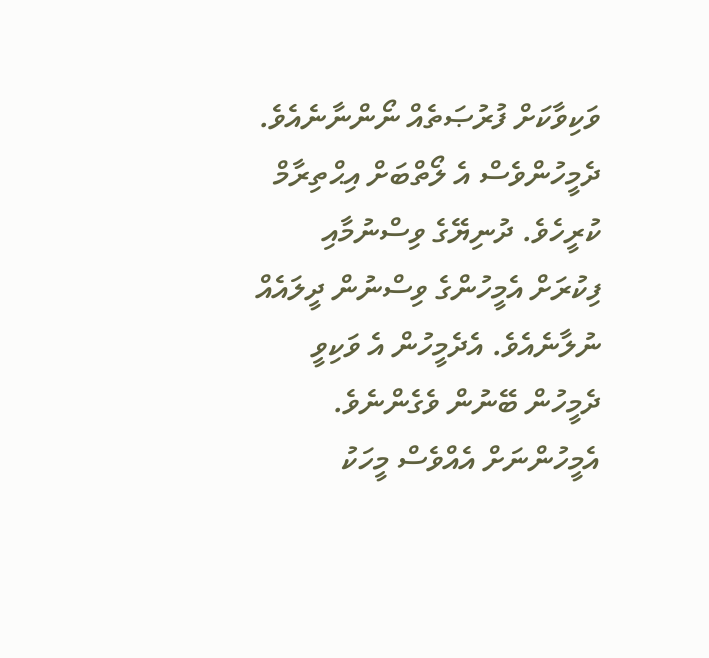ވަކިވާކަށް ފުރުޞަތެއް ނޯންނާނެއެވެ. ދެމީހުންވެސް އެ ލޯތްބަށް އިޙްތިރާމް ކުރީހެވެ. ދުނިޔޭގެ ވިސްނުމާއި ފިކުރަށް އެމީހުންގެ ވިސްނުން ދީލައެއް ނުލާނެއެވެ. އެދެމީހުން އެ ވަކިވީ ދެމީހުން ބޭނުން ވެގެންނެވެ. އެމީހުންނަށް އެއްވެސް މީހަކު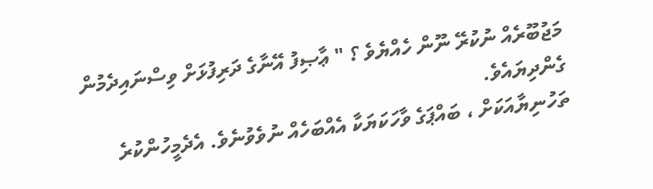މަޖުބޫރެއް ނުކުރޭ ނޫން ހެއްޔެވެ ؟ " ޢާޞިފު އޭނާގެ ދަރިފުޅަށް ވިސްނައިދެމުން ގެންދިޔައެވެ.
ތަހުނިޔާއަކަށް ، ބައްޕަގެ ވާހަކަޔަކާ އެއްބަހެއް ނުވެވުނެވެ. އެދެމީހުންކުރެ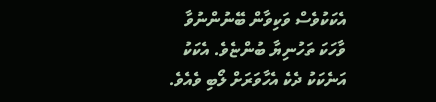އެކަކުވެސް ވަކިވާން ބޭނުންނުވާ ވާހަކަ ތަހުނިޔާ ބުންޏެވެ. އެކަކު އަނެކަކު ދެކެ އެހާވަރަށް ލޯބި ވެއެވެ.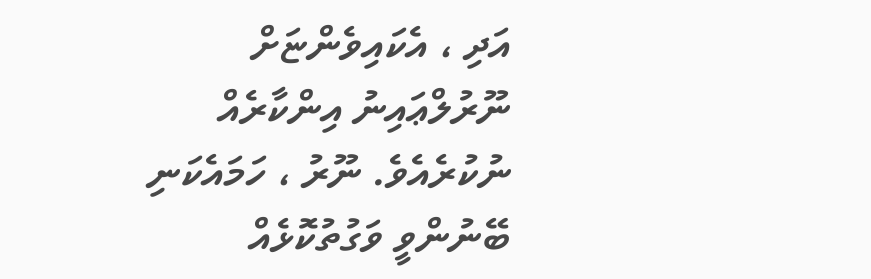އަދި ، އެކައިވެންޏަށް ނޫރުލްޢައިނު އިންކާރެއް ނުކުރެއެވެ. ނޫރު ، ހަމައެކަނި ބޭނުންވީ ވަގުތުކޮޅެއް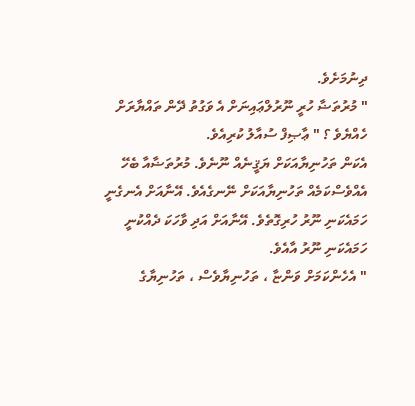ދިނުމަށެވެ.
" މުރުތަޟާ ހުރީ ނޫރުލްޢައިނަށް އެ ވަގުތު ދޭން ތައްޔާރަށް ހެއްޔެވެ ؟ " ޢާޞިފް ސުއާލު ކުރިއެވެ.
އެކަން ތަހުނިޔާއަކަށް ޔަޤީނެއް ނޫނެވެ. މުރުތަޟާއާ ބެހޭ އެއްވެސްކަމެއް ތަހުނިޔާއަކަށް ނޭނގެއެވެ. އޭނާއަށް އެނގެނީ ހަމައެކަނި ނޫރު ހުރިގޮތެވެ. އޭނާއަށް އަދި ވާހަކަ ދެއްކުނީ ހަމައެކަނި ނޫރު އާއެވެ.
" އެހެންކަމަށް ވަންޏާ ، ތަހުނިޔާވެސް ، ތަހުނިޔާގެ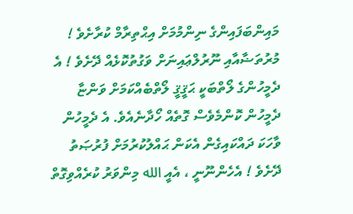މައިންބަފައިންގެ ނިންމުމަށް އިޙްތިރާމް ކުރާށެވެ ! މުރުތަޟާއާއި ނޫރުލްޢައިނަށް ވަގުތުކޮޅެއް ދޭށެވެ ! އެ ދެމީހުންގެ ލޯތްބަކީ ޙަޤީޤީ ލޯތްބެއްކަމަށް ވަންޏާ ދެމީހުން ކޮންމެވެސް ގޮތެއް ހޯދާނެއެވެ. އެ ދެމީހުން ވާހަކަ ދައްކައިގެން އެކަން ޙައްލުކުރުމަށް ފުރުޞަތު ދޭށެވެ ! އެހެންނޫނީ ، އެއީ الله މިންވަރު ކުރެއްވިގޮތް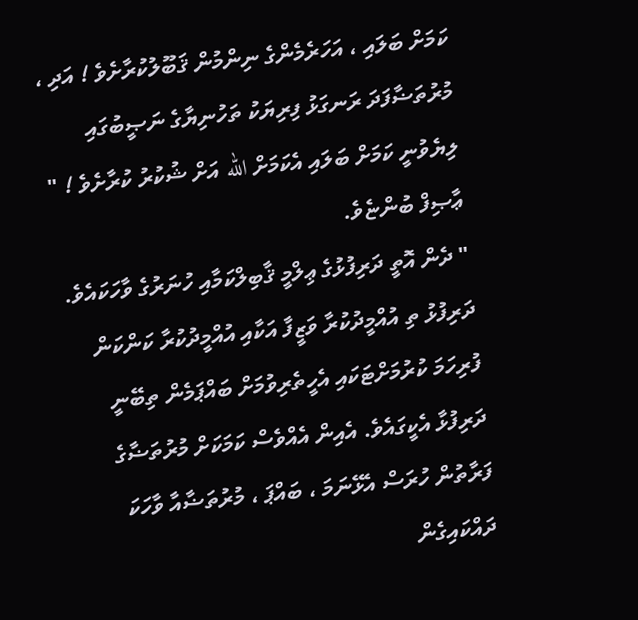ކަމަށް ބަލައި ، އަހަރެމެންގެ ނިންމުން ޤަބޫލުކުރާށެވެ ! އަދި ، މުރުތަޟާފަދަ ރަނގަޅު ފިރިޔަކު ތަހުނިޔާގެ ނަޞީބުގައި ލިޔެވުނީ ކަމަށް ބަލައި އެކަމަށް الله އަށް ޝުކުރު ކުރާށެވެ ! " ޢާޞިފް ބުންޏެވެ.
" ދެން އޮތީ ދަރިފުޅުގެ ޢިލްމީ ޤާބިލްކަމާއި ހުނަރުގެ ވާހަކައެވެ. ދަރިފުޅު ތި އުއްމީދުކުރާ ވަޒީފާ އަކާއި އުއްމީދުކުރާ ކަންކަން ފުރިހަމަ ކުރުމަށްޓަކައި އެހީތެރިވުމަށް ބައްޕަމެން ތިބޭނީ ދަރިފުޅާ އެކީގައެވެ. އެއިން އެއްވެސް ކަމަކަށް މުރުތަޟާގެ ފަރާތުން ހުރަސް އެޅޭނަމަ ، ބައްޕަ ، މުރުތަޟާއާ ވާހަކަ ދައްކައިގެން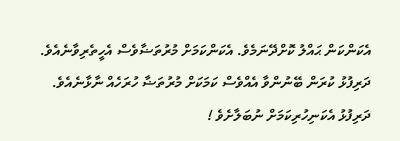އެކަންކަން ޙައްލު ކޮށްދޭނަމެވެ. އެކަންކަމަށް މުރުތަޟާވެސް އެހީތެރިވާނެއެވެ. ދަރިފުޅު ކުރަން ބޭނުންވާ އެއްވެސް ކަމަކަށް މުރުތަޟާ ހުރަހެއް ނާޅާނެއެވެ. ދަރިފުޅު އެކަނިހުރިކަމަށް ނުބަލާށެވެ !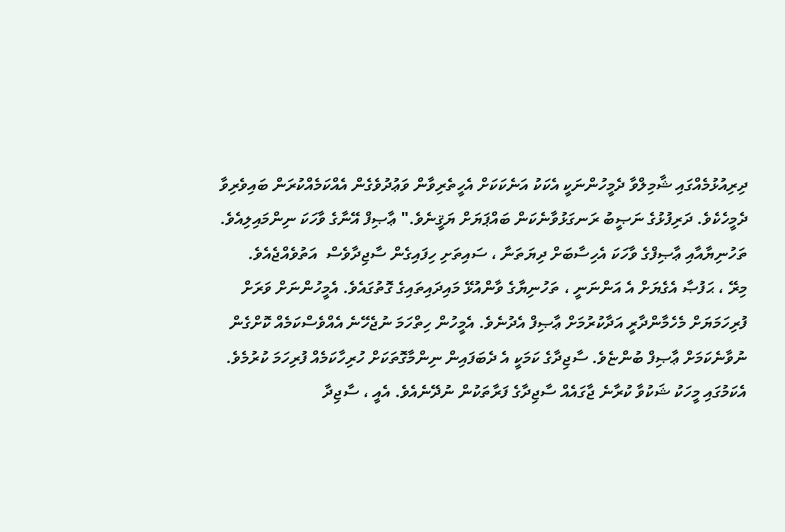ދިރިއުޅުމެއްގައި ޝާމިލްވާ ދެމީހުންނަކީ އެކަކު އަނެކަކަށް އެހީތެރިވާން ވަޢުދުވެގެން އެއްކަމެއްކުރަން ބައިވެރިވާ ދެމީހެކެވެ. ދަރިފުޅުގެ ނަޞީބު ރަނގަޅުވާނެކަން ބައްޕަޔަށް ޔަޤީނެވެ." ޢާޞިފް އޭނާގެ ވާހަކަ ނިންމައިލިއެވެ.
ތަހުނިޔާއާއި ޢާޞިފްގެ ވާހަކަ އެހިސާބަށް ދިޔަތަނާ ، ސައިތަށި ހިފައިގެން ސާޖިދާވެސް  އަތުވެއްޖެއެވެ.
މިރޭ ، ޙަފުޞާ އެގެޔަށް އެ އަންނަނީ ، ތަހުނިޔާގެ ވާންއުޅޭ މައިދައިތައިގެ ގޮތުގައެވެ. އެމީހުންނަށް ވަރަށް ފުރިހަމަޔަށް މެހެމާންދާރީ އަދާކުރުމަށް ޢާޞިފް އެދުނެވެ. އެމީހުން ހިތްހަމަ ނުޖެހޭނެ އެއްވެސްކަމެއް ކޮށްގެން ނުވާނެކަމަށް ޢާޞިފް ބުންޏެވެ. ސާޖިދާގެ ކަމަކީ އެ ދެބަފައިން ނިންމާގޮތަކަށް ހުރިހާކަމެއް ފުރިހަމަ ކުރުމެވެ. އެކަމުގައި މީހަކު ޝަކުވާ ކުރާނެ ޖާގައެއް ސާޖިދާގެ ފަރާތަކުން ނުދޭނެއެވެ. އެއީ ، ސާޖިދާ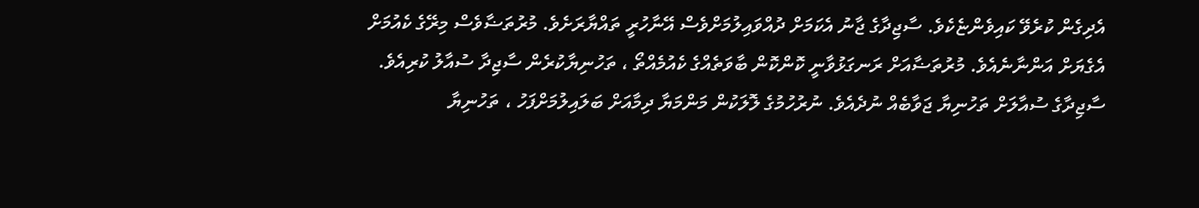އެދިގެން ކުރެވޭ ކައިވެންޏެކެވެ. ސާޖިދާގެ ޖާނު އެކަމަށް ދުއްވައިލުމަށްވެސް އޭނާހުރީ ތައްޔާރަށެވެ. މުރުތަޟާވެސް މިރޭގެ ކެއުމަށް އެގެޔަށް އަންނާނެއެވެ. މުރުތަޟާއަށް ރަނގަޅުވާނީ ކޮންކޮން ބާވަތެއްގެ ކެއުމެއްތޯ ، ތަހުނިޔާކުރެން ސާޖިދާ ސުއާލު ކުރިއެވެ.
ސާޖިދާގެ ސުއާލަށް ތަހުނިޔާ ޖަވާބެއް ނުދެއެވެ. ނުރުހުމުގެ ލޮލަކުން މަންމަޔާ ދިމާއަށް ބަލައިލުމަށްފަހު ، ތަހުނިޔާ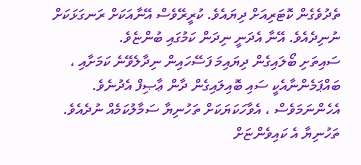ތެދުވެގެން ކޮޓަރިއަށް ދިޔައެވެ. ކުރީރޭވެސް އޭނާއަކަށް ރަނގަޅަކަށް ނުނިދެއެވެ. އޭނާ އެދަނީ ނިދަން ކަމުގައި ބުންޏެވެ.
ސައިތަށި ބޯލައިގެން ދިޔައިމަ ފަސޭހައިން ނިދާލެވޭނެ ކަމަށާއި ، ބައްޕަމެންނާއެކީ ސައި ބޮއިލައިގެން ދާން ޢާޞިފް އެދުނެވެ. އެހެންނަމަވެސް ، އެވާހަކަޔަކަށް ތަހުނިޔާ ސަމާލުކަމެއް ނުދެއެވެ.
ތަހުނިޔާ އެ ކައިވެންޏަށް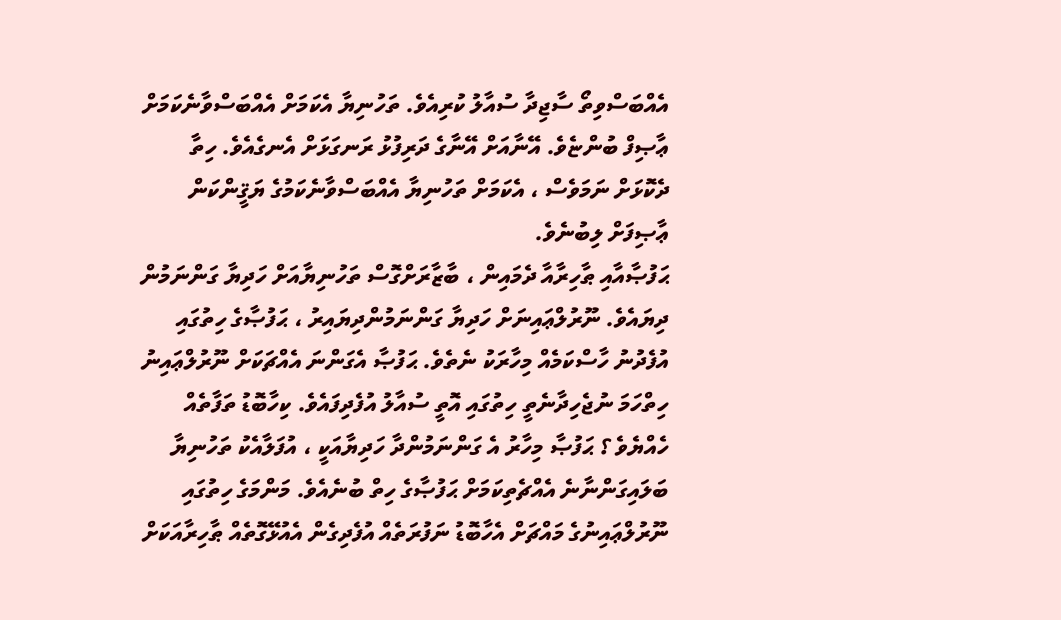އެއްބަސްވިތޯ ސާޖިދާ ސުއާލު ކުރިއެވެ. ތަހުނިޔާ އެކަމަށް އެއްބަސްވާނެކަމަށް ޢާޞިފް ބުންޏެވެ. އޭނާއަށް އޭނާގެ ދަރިފުޅު ރަނގަޅަށް އެނގެއެވެ. ހިތާ ދެކޮޅަށް ނަމަވެސް ، އެކަމަށް ތަހުނިޔާ އެއްބަސްވާނެކަމުގެ ޔަޤީންކަން ޢާޞިފަށް ލިބުނެވެ.
ޙަފުޞާއާއި ޠާހިރާއާ ދެމައިން ، ބާޒާރަށްގޮސް ތަހުނިޔާއަށް ހަދިޔާ ގަންނަމުން ދިޔައެވެ. ނޫރުލްޢައިނަށް ހަދިޔާ ގަންނަމުންދިޔައިރު ، ޙަފުޞާގެ ހިތުގައި އުފެދުނު ހާސްކަމެއް މިހާރަކު ނެތެވެ. ޙަފުޞާ އެގަންނަ އެއްޗަކަށް ނޫރުލްޢައިނު ހިތްހަމަ ނުޖެހިދާނެތީ ހިތުގައި އޮތީ ސުއާލު އުފެދިފައެވެ. ކިހާބޮޑު ތަފާތެއް ހެއްޔެވެ ؟ ޙަފުޞާ މިހާރު އެ ގަންނަމުންދާ ހަދިޔާއަކީ ، އުފަލާއެކު ތަހުނިޔާ ބަލައިގަންނާނެ އެއްޗެތިކަމަށް ޙަފުޞާގެ ހިތް ބުނެއެވެ. މަންމަގެ ހިތުގައި ނޫރުލްޢައިނުގެ މައްޗަށް އެހާބޮޑު ނަފުރަތެއް އުފެދިގެން އެއުޅޭގޮތެއް ޠާހިރާއަކަށް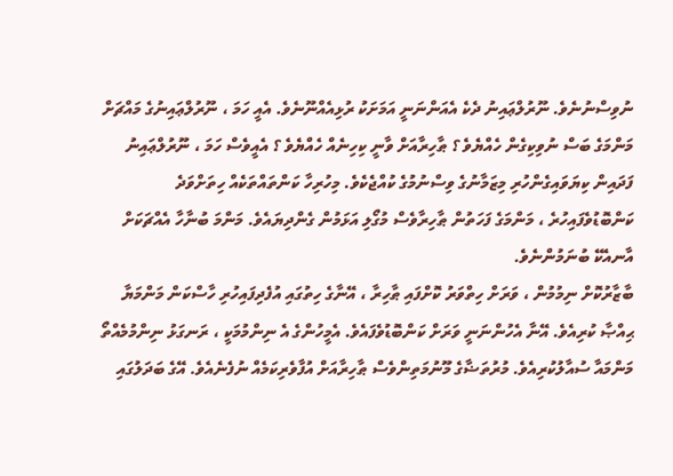ނުވިސްނުނެވެ. ނޫރުލްޢައިނު ދެކެ އެއަންނަނީ އަމަށަކު ރުޅިއެއްނޫނެވެ. އެއީ ހަމަ ، ނޫރުލްޢައިނުގެ މައްޗަށް މަންމަގެ ބަސް ނުވިކިގެން ހެއްޔެވެ ؟ ޠާހިރާއަށް ވާނީ ކިހިނެއް ހެއްޔެވެ ؟ އެއީވެސް ހަމަ ، ނޫރުލްޢައިނު ފަދައިން ކިޔަވައިގެންހުރި މިޒަމާނުގެ ވިސްނުމުގެ ކުއްޖެކެވެ. މިހުރިހާ ކަންތައްތަކެއް ހިތަށްވަދެ ކަންބޮޑުވެފައިހުރެ ، މަންމަގެ ފަހަތުން ޠާހިރާވެސް މުގޯލި އަޅަމުން ގެންދިޔައެވެ. މަންމަ ބުނާހާ އެއްޗަކަށް އާނއެކޭ ބުނަމުންނެވެ.
ބާޒާރުކޮށް ނިމުމުން ، ވަރަށް ހިތްވަރު ކޮށްފައި ޠާހިރާ ، އޭނާގެ ހިތުގައި އުފެދިފައިހުރި ހާސްކަން މަންމަޔާ ޙިއްޞާ ކުރިއެވެ. އޭނާ އެހުންނަނީ ވަރަށް ކަންބޮޑުވެފައެވެ. އެމީހުންގެ އެ ނިންމުމަކީ ، ރަނގަޅު ނިންމުމެއްތޯ މަންމައާ ސުއާލުކުރިއެވެ. މުރުތަޟާގެ މޫނުމަތިންވެސް ޠާހިރާއަށް އުފާވެރިކަމެއް ނުފެނެއެވެ. އޭގެ ބަދަލުގައި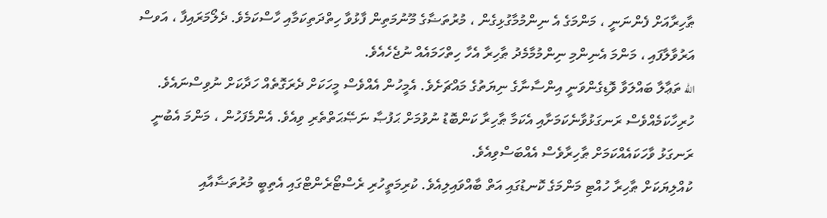ޠާހިރާއަށް ފެންނަނީ ، މަންމަގެ އެ ނިންމުމާގުޅިގެން ، މުރުތަޟާގެ މޫނުމަތިން ފާޅުވާ ހިތްދަތިކަމާއި ހާސްކަމެވެ. ދެލޯމަރައިފާ ، އަވސް އަރުވާލާފައި ، މަންމަ އެނިންމި ނިންމުމާމެދު ޠާހިރާ އެހާ ހިތްހަމައެއް ނުޖެހެއެވެ.
الله ތަޢާލާ ބައްލަވާ ވޮޑިގެންވަނީ އިންސާނާގެ ނިޔަތުގެ މައްޗަށެވެ. އެމީހުން އެއްވެސް މީހަކަށް ދެރަގޮތެއް ހަދާކަށް ނުވިސްނައެވެ. ހުރިހާކަމެއްވެސް ރަނގަޅުވާނެކަމަށާއި އެކަމާ ޠާހިރާ ކަންބޮޑު ނުވުމަށް ޙަފުޞާ ނަޞޭޙަތްތެރި ވިއެވެ. އެންމެފަހުން ، މަންމަ އެބުނީ ރަނގަޅު ވާހަކައެއްކަމަށް ޠާހިރާވެސް އެއްބަސްވިއެވެ.
ކުއްލިޔަކަށް ޠާހިރާ ހުއްޓި މަންމަގެ ކޮނޑުގައި އަތް ބާއްވައިލިއެވެ. ކުރިމަތީހުރި ރެސްޓޯރެންޓްގައި އެތިބީ މުރުތަޟާއާއި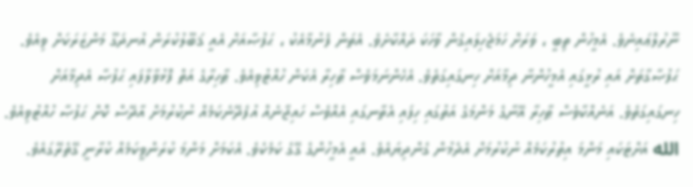ނޫރުލްޢައިނެވެ. އެމީހުން ތިބީ ، ވަރަށް ހަމަޖެހިލައިގެން ވާހަކަ ދައްކާށެވެ. އެތަން ފެނުމާއެކު ، ޙަފުޞާއަށް އެއީ ޤަބޫލުކުރަން އުނދަގޫ މަންޒަރަކަށް ވިއެވެ. ޙަފުޞާގާތަށް އައި ރުޅީގައި އެމީހުންނާ ދިމާއަށް ހިނގައިގަތެވެ. އެހެންނަމަވެސް ޠާހިރާ އެކަން ހުއްޓުވިއެވެ. ޠާހިރާގެ އަތް ފޮޅުވާލާފައި ޙަފުޞާ އެދިމާއަށް ހިނގައިގަތެވެ. އަނެއްކާވެސް ޠާހިރާ އޭނާގެ މަންމަގެ އަތުގައި ހިފައި އެތާނގައި އެއްވެސް ހައިޖާނެއް އުފެދޭނެކަމެއް ނުކުރުމަށް އާދޭސް ކޮށް ޙަފުޞާ ހުއްޓުވިއެވެ. الله އަށްޓަކައި މަންމަ އިތުރުކަމެއް ނުކުރުމަށް އެދެމުން ގެންދިޔައެވެ. އެއީ އެމީހުންގެ ގޭގެ ކަމެކެވެ. އެކަމަށް މަންމަ ކުރަންވީކަމެއް ކުރާނީ ގޭތެރޭގައެވެ.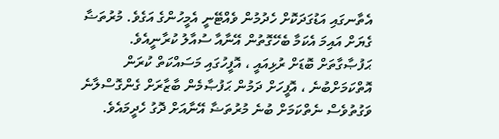އެތާނގައި އަޑުގަދަކޮށް ހެދުމުން ވެއްޓޭނީ އެމީހުންގެ އަގެވެ. މުރުތަޟާ ގެޔަށް އައިމަ އެކަމާ ބެހޭގޮތުން އޭނާއާ ސުއާލު ކުރާނީއެވެ.
ޙަފުޞާގާތަށް ބޮޑަށް ރުޅިއައީ ، އޮފީހުގައި މަސައްކަތް ކުރަން އޮތްކަމަށްބުނެ ، އޮފީހަށް ދަމުން ޙަފުޞާމެން ބާޒާރަށް ގެންގޮސްލާނެ ވަގުތުވެސް ނެތްކަމަށް ބުނެ މުރުތަޟާ އޭނާއަށް ދޮގު ހެދީމައެވެ.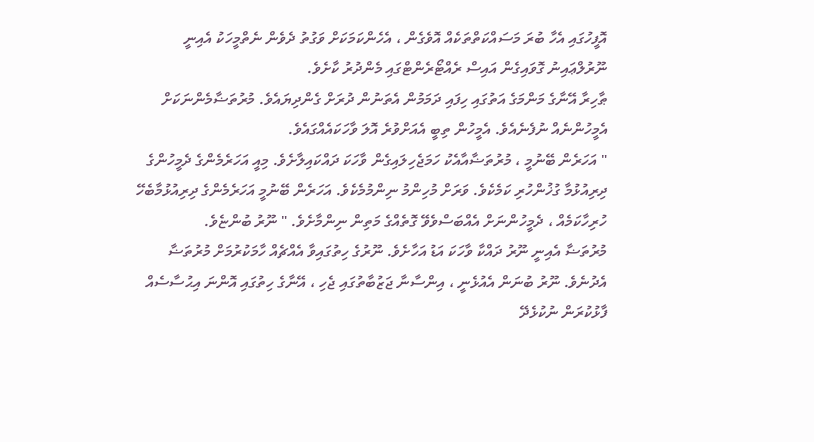އޮފީހުގައި އެހާ ބުރަ މަސައްކަތްތަކެއް އޮވެގެން ، އެހެންކަމަކަށް ވަގުތު ދެވެން ނެތްމީހަކު އެއިނީ ނޫރުލްޢައިނު ގޮވައިގެން އައިސް ރެއްޓޯރެންޓްގައި މެންދުރު ކާށެވެ.
ޠާހިރާ އޭނާގެ މަންމަގެ އަތުގައި ހިފައި ދަމަމުން އެތަނުން ދުރަށް ގެންދިޔައެވެ. މުރުތަޟާމެންނަކަށް އެމީހުންނެއް ނުފެނެއެވެ. އެމީހުން ތިބީ އެއަށްވުރެ އޮލަ ވާހަކައެއްގައެވެ.
" އަހަރެން ބޭނުމީ ، މުރުތަޟާއާއެކު ހަމަޖެހިލައިގެން ވާހަކަ ދައްކައިލާށެވެ. މިއީ އަހަރެމެންގެ ދެމީހުންގެ ދިރިއުޅުމާ ގުޚުންހުރި ކަމެކެވެ. ވަރަށް މުހިންމު ނިންމުމެކެވެ. އަހަރެން ބޭނުމީ އަހަރެމެންގެ ދިރިއުޅުމާބެހޭ ހުރިހާކަމެއް ، ދެމީހުންނަށް އެއްބަސްވެވޭ ގޮތެއްގެ މަތިން ނިންމާށެވެ. " ނޫރު ބުންޏެވެ.
މުރުތަޟާ އެއިނީ ނޫރު ދައްކާ ވާހަކަ އަޑު އަހާށެވެ. ނޫރުގެ ހިތުގައިވާ އެއްޗެއް ހާމަކުރުމަށް މުރުތަޟާ އެދުނެވެ. ނޫރު ބުނަން އެއުޅެނީ ، އިންސާނާ ޖަޒުބާތުގައި ޖެހި ، އޭނާގެ ހިތުގައި އޮންނަ އިޙުސާސެއް ފާޅުކުރަން ނުކުޅެދޭ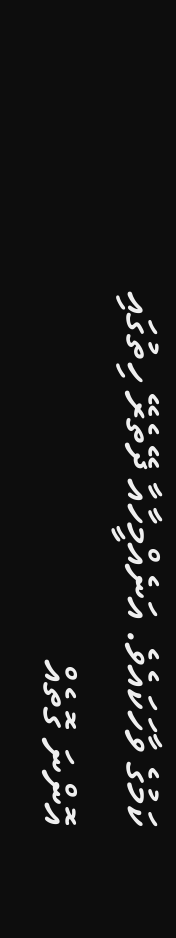ކަމުގެ ވާހަކައެވެ. އަނެއްމީހާއާ ދޭތެރޭ ހިތުގައި އޮންނަ ގޮތެއް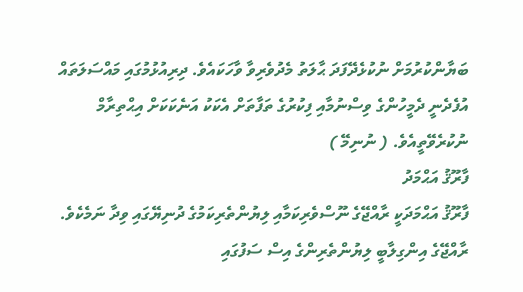ބަޔާންކުރުމަށް ނުކުޅެދޭފަދަ ޙާލަތު މެދުވެރިވާ ވާހަކައެވެ. ދިރިއުޅުމުގައި މައްސަލަތައް އުފެދެނީ ދެމީހުންގެ ވިސްނުމާއި ފިކުރުގެ ތަފާތަށް އެކަކު އަނެކަކަށް އިޙްތިރާމް ނުކުރެވޭތީއެވެ. ( ނުނިމޭ )
ފާރޫޤު އަޙްމަދު
ފާރޫޤު އަޙްމަދަކީ ރާއްޖޭގެ ނޫސްވެރިކަމާއި ލިޔުންތެރިކަމުގެ ދުނިޔޭގައި ވިދާ ނަމެކެވެ. ރާއްޖޭގެ އިންގިލާބީ ލިޔުންތެރިންގެ އިސް ސަފުގައި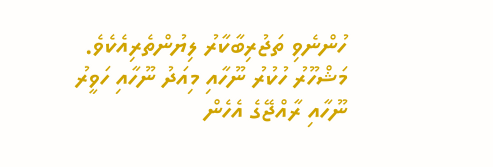ހުންނެވި ތަޖުރިބާކާރު ލިޔުންތެރިއެކެވެ. މަޝްހޫރު ހުކުރު ނޫހާއި މިއަދު ނޫހާއި ހަވީރު ނޫހާއި ރާއްޖޭގެ އެހެން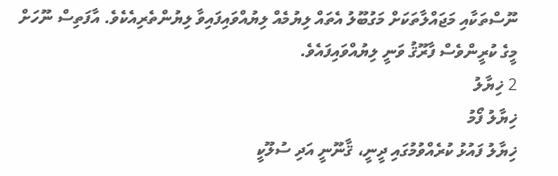ނޫސްތަކާއި މަޖައްލާތަކަށް މަގުބޫލު އެތައް ލިޔުމެއް ލިޔުއްވައިފައިވާ ލިޔުންތެރިއެކެވެ. އާފަތިސް ނޫހަށް މީގެ ކުރީންވެސް ފާރޫޤު ވަނީ ލިޔުއްވައިފައެވެ.
2 ޚިޔާލު
ޚިޔާލު ފޯމު
ޚިޔާލު ފައުޅު ކުރެއްވުމުގައި ދީނީ، ޤާނޫނީ އަދި ސުލޫކީ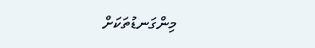މިންގަނޑުތަކަށް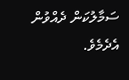ސަމާލުކަން ދެއްވުން އެދެމެވެ.